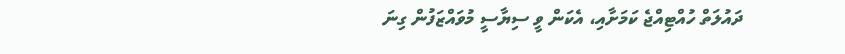ދައުލަތް ހުއްޓިއްޖެ ކަމަށާއި، އެކަން ވީ ސިޔާސީ މުވައްޒަފުން ގިނަ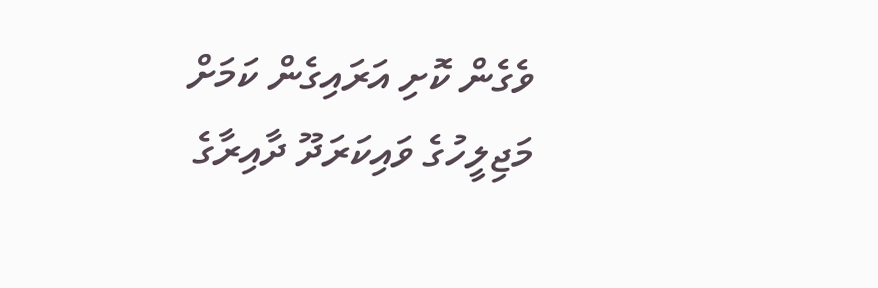ވެގެން ކޮށި އަރައިގެން ކަމަށް މަޖިލީހުގެ ވައިކަރަދޫ ދާއިރާގެ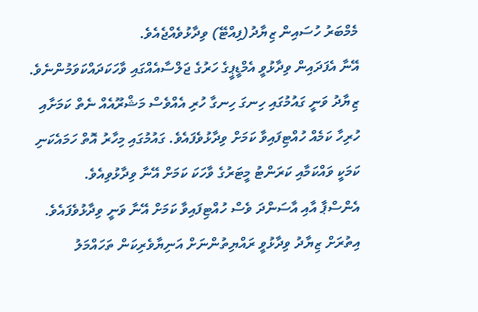މެމްބަރު ހުސައިން ޒިޔާދު(ފިއްޓޭ) ވިދާޅުވެއްޖެއެވެ.
އޭނާ އެފަދައިން ވިދާޅުވީ އެމްޑީޕީގެ ހަރުގެ ޖަލްސާއެއްގައި ވާހަކަދައްކަވަމުންނެވެ. ޒިޔާދު ވަނީ ގައުމުގައި ހިނގަ ހިނގާ ހުރި އެއްވެސް މަޝްރޫއެއް ނެތް ކަމަށާއި ހުރިހާ ކަމެއް ހުއްޓިފައިވާ ކަމަށް ވިދާޅުވެފައެވެ. ގައުމުގައި މިހާރު އޮތް ހަމައެކަނި ކަމަކީ ވައްކަމާއި ކަރަންޓު މީޓަރުގެ ވާހަކަ ކަމަށް އޭނާ ވިދާޅުވިއެވެ.
އެންސްޕާ އާއި އާސަންދަ ވެސް ހުއްޓިފައިވާ ކަމަށް އޭނާ ވަނީ ވިދާޅުވެފައެވެ. އިތުރަށް ޒިޔާދު ވިދާޅުވީ ރައްޔިތުންނަށް އަނިޔާވެރިކަން ތަހައްމަލު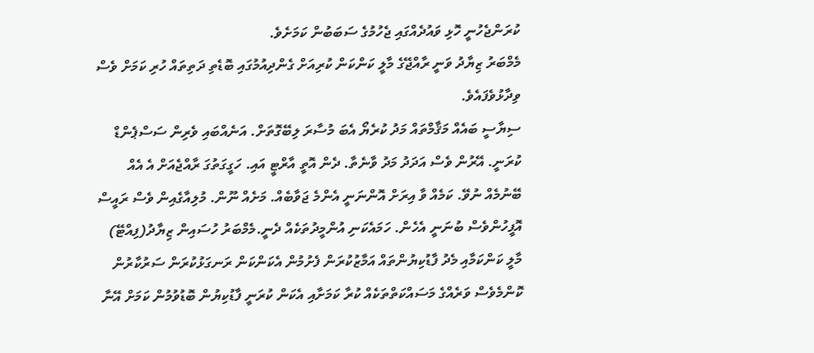ކުރަންޖެހުނީ ހޮޅި ވައުދެއްގައި ޖެހުމުގެ ސަބަބުން ކަމަށެވެ.
މެމްބަރު ޒިޔާދު ވަނީ ރާއްޖޭގެ މާލީ ކަންކަން ކުރިއަށް ގެންދިއުމުގައި ބޮޑެތި ދަތިތައް ހުރި ކަމަށް ވެސް ވިދާޅުވެފައެވެ.
ސިޔާސީ ބައެއް މަޤާމްތައް މަދު ކުރެޔޯ އެބަ މުސާރަ ލިބޭގޮތަށް. އަނެއްބައި ވެރިން ސަސްޕެންޑް ކުރަނީ. އޭރުން ވެސް އަދަދު މަދު ވާނެތާ. ދެން އޮތީ އާރްޓީ އައި. ހަގީގަތުގަ ރާއްޖެއަށް އެ އެއް ބޭނުމެއް ނުވޭ. ކަމެއް ވާ އިރަށް އޮންނަނީ އެންމެ ޖަވާބެއް. މަށެއް ނޫން. މުލިއާގެއިން ވެސް ރައީސް އޮފީހުންވެސް ބުނަނީ އެހެން. ހަމައެކަނި އުންމީދުތަކެއް ދެނީ.މެމްބަރު ހުސައިން ޒިޔާދު(ފިއްޓޭ)
މާލީ ކަންކަމާއި މެދު ފާޑުކިޔުންތައް އަމާޒުކުރަން ފެށުމުން އެކަންކަން ރަނގަޅުކުރަން ސަރުކާރުން ކޮންމެވެސް ވަރެއްގެ މަސައްކަތްތަކެއް ކުރާ ކަމަށާއި އެކަން ކުރަނީ ފާޑުކިޔުން ބޮޑުވުމުން ކަމަށް އޭނާ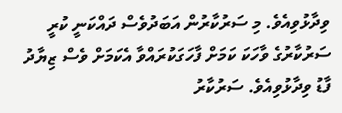ވިދާޅުވިއެވެ. މި ސަރުކާރުން އަބަދުވެސް ދައްކަނީ ކުރީ ސަރުކާރުގެ ވާހަކަ ކަމަށް ފާހަގަކުރައްވާ އެކަމަށް ވެސް ޒިޔާދު ފާޑު ވިދާޅުވިއެވެ. ސަރުކާރު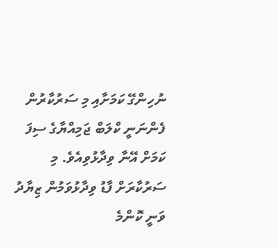ނުހިންގޭ ކަމަށާއި މި ސަރުކާރުން ފެންނަނީ ކްލަބް ޖަމިއްޔާގެ ސިފަ ކަމަށް އޭނާ ވިދާޅުވިއެވެ. މި ސަރުކާރަށް ފާޑު ވިދާޅުވަމުން ޒިޔާދު ވަނީ ކޮންމެ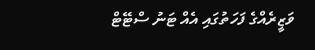ވަޒީރެއްގެ ފަހަތުގައި އެއް ޓަނު ސްޓޭޓް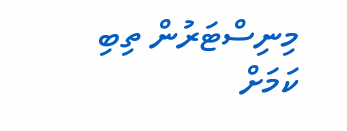މިނިސްޓަރުން ތިބި ކަމަށް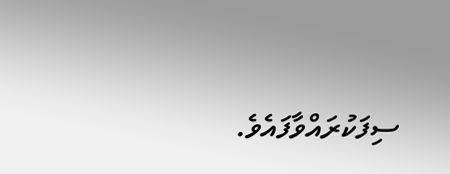ސިފަކުރައްވާފައެވެ.